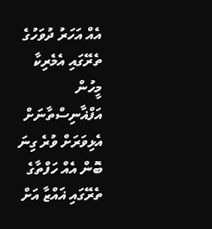އެއް އަހަރު ދުވަހުގެ ތެރޭގައި އެމެރިކާ މީހުން އަފްޣާނިސްތާނަށް އެޅިވަރަށް ވުރެ ގިނަ ބޮން އެއް ހަފްތާގެ ތެރޭގައި ޣައްޒާ އަށް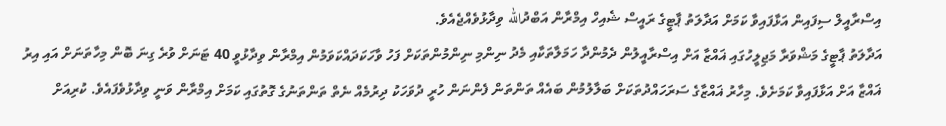އިސްރާއީލް ސިފައިން އަޅާފައިވާ ކަމަށް އަދާލަތު ޕާޓީގެ ރައީސް ޝެއިހް އިމްރާން އަބްދުالله ވިދާޅުވެއްޖެއެވެ.
އަދާލަތު ޕާޓީގެ މަޝްވަރާ މަޖިލީހުގައި ޣައްޒާ އަށް އިސްރާއީލުން ދެމުންދާ ހަމަލާތަކާއި މެދު ނިންމި ނިންމުންތަކަށް ފަހު ވާހަކަދައްކަވަމުން އިމްރާން ވިދާޅުވީ 40 ޓަނަށް ވުރެ ގިނަ ބޮން މިހާތަނަށް އައި އިރު ޣައްޒާ އަށް އަޅާފައިވާ ކަމަށެވެ. މިހާރު ޣައްޒާގެ ސަރަހައްދުތަކަށް ބަލާލުމުން ބައެއް ތަންތަން ފެންނަން ހުރީ ދުވަހަކު ދިރުމެއް ނެތް ތަންތަނުގެ ގޮތުގައި ކަމަށް އިމްރާން ވަނީ ވިދާޅުވެފައެވެ. ކުރިއަށް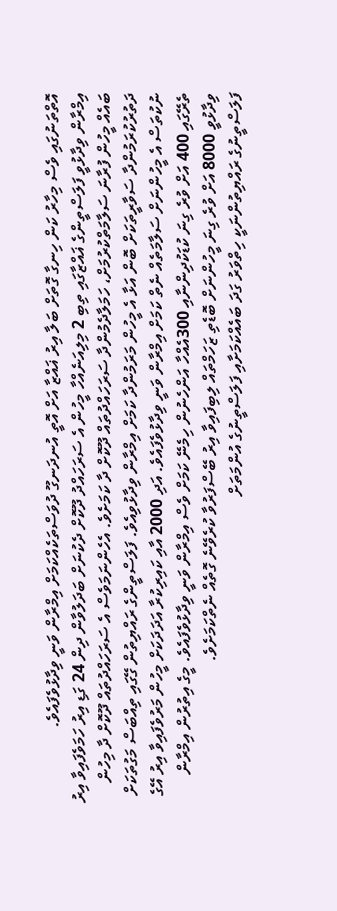އޮތްތަނުގައި ވެސް މިހާރު ކަން ހިނގާ ގޮތަށް ބަލާ އިރު ޣައްޒާ އަށް އޮތީ އުނދަނގޫ ދުވަސްތަކެއްކަމަށް އިމްރާން ވަނީ ވިދާޅުވެފައެވެ.
އިމްރާން ވިދާޅުވީ ފަލަސްތީންގެ ޣައްޒާގައި ތިބި 2 މިލިއަނެއްހާ މީހުން އެ ސަރަހައްދު ދޫކޮށް ދެކުނަށް ބަދަލުވާން ދިން 24 ގަޑި އިރު ހަމަވެފައިވާ އިރު ބައެއް މީހުން ފުރާނަ ސަލާމަތްކުރުމަށް، ހަމަލާދެމުންދާ ސަރަހައްދުތައް ދޫކޮށް ދާ ކަމަށެވެ. އެހެންނަމަވެސް އެ ސަރަހައްދުތައް ދޫކޮށް ދާ މިހުން ދަތުރުކުރަމުންދާ ސަވާރީތަކަށް ބޮން އަޅާ އެ މީހުން މަރަމުންދާ ކަމަށް އިމްރާން ވިދާޅުވިއެވެ. ފަލަސްތީންގެ ރައްޔިތުން ގޭގައި ތިއްބަސް މަގުތަކަށް ނުކުތަސް އެ މީހުންނަށް ސަލާމަތެއް ނެތް ކަމަށް އިމްރާން ވަނީ ވިދާޅުވެފައެވެ. އަދި 2000 އާއި ކައިރިކުރާ އަދަދަކަށް މީހުން މަރުވެފައިވާ އިރު އޭގެ ތެރޭގައި 400 އަށް ވުރެ ގިނަ ކުޑަކުދިންނާއި 300އެއްހާ އަންހެނުން ހިމެނޭ ކަމަށް ވެސް އިމްރާން ވަނީ ވިދާޅުވެފައެވެ. މީގެ އިތުރުން އިމްރާން ވިދާޅުވީ 8000 އަށް ވުރެ ގިނަ މީހުންނަށް ބޮޑެތި ޒަހަމްތައް ލިބިފައިވާ އިރު ބޭސްފަރުވާ ކުރެވޭނެ ގޮތެއް ނެތްކަމަށެވެ.
ފަލަސްތީނުގެ ރައްޔިތުންނަކީ ހިތްވަރު ގަދަ ބައެއްކަމަށާއި ފަލަސްތީނުގެ އުންމަތަށް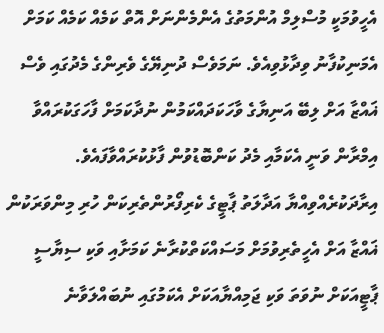އެހީވުމަކީ މުސްލިމް އުންމަތުގެ އެންމެންނަށް އޮތް ކަމެއް ކަމެއް ކަމަށް އެމަނިކުފާނު ވިދާޅުވިއެވެ. ނަމަވެސް ދުނިޔޭގެ ވެރިންގެ މެދުގައި ވެސް ޣައްޒާ އަށް ލިބޭ އަނިޔާގެ ވާހަކަދައްކަމުން ނުދާކަމަށް ފާހަގަކުރައްވާ އިމްރާން ވަނީ އެކަމާއި މެދު ކަންބޮޑުވުން ފާޅުކުރައްވާފައެވެ. އިރާދަކުރެއްވިއްޔާ އަދާލަތު ޕާޓީގެ ކެރިފޯރުންތެރިކަން ހުރި މިންވަރަކުން ޣައްޒާ އަށް އެހީތެރިވުމަށް މަސައްކަތްކުރާނެ ކަމަށާއި ވަކި ސިޔާސީ ޕާޓީއަކަށް ނުވަތަ ވަކި ޖަމިއްޔާއަކަށް އެކަމުގައި ނުބައްލަވާނެ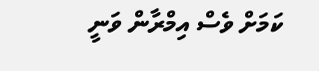ކަމަށް ވެސް އިމްރާން ވަނީ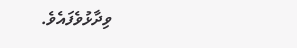ވިދާޅުވެފައެވެ.